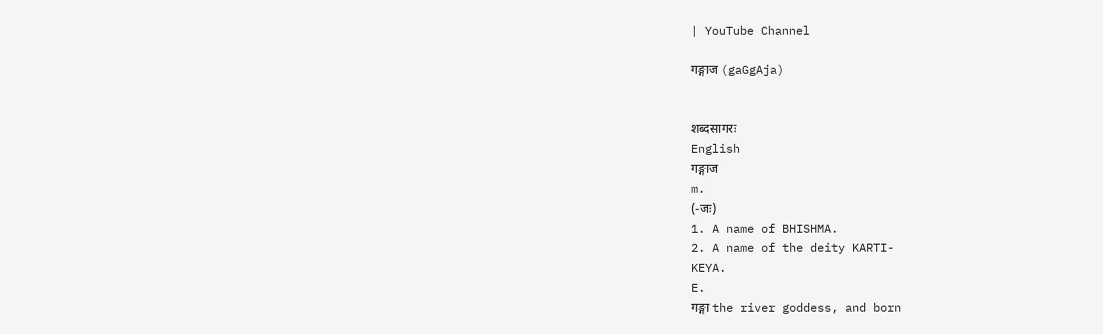| YouTube Channel

गङ्गाज (gaGgAja)


शब्दसागरः
English
गङ्गाज
m.
(-जः)
1. A name of BHISHMA.
2. A name of the deity KARTI-
KEYA.
E.
गङ्गा the river goddess, and born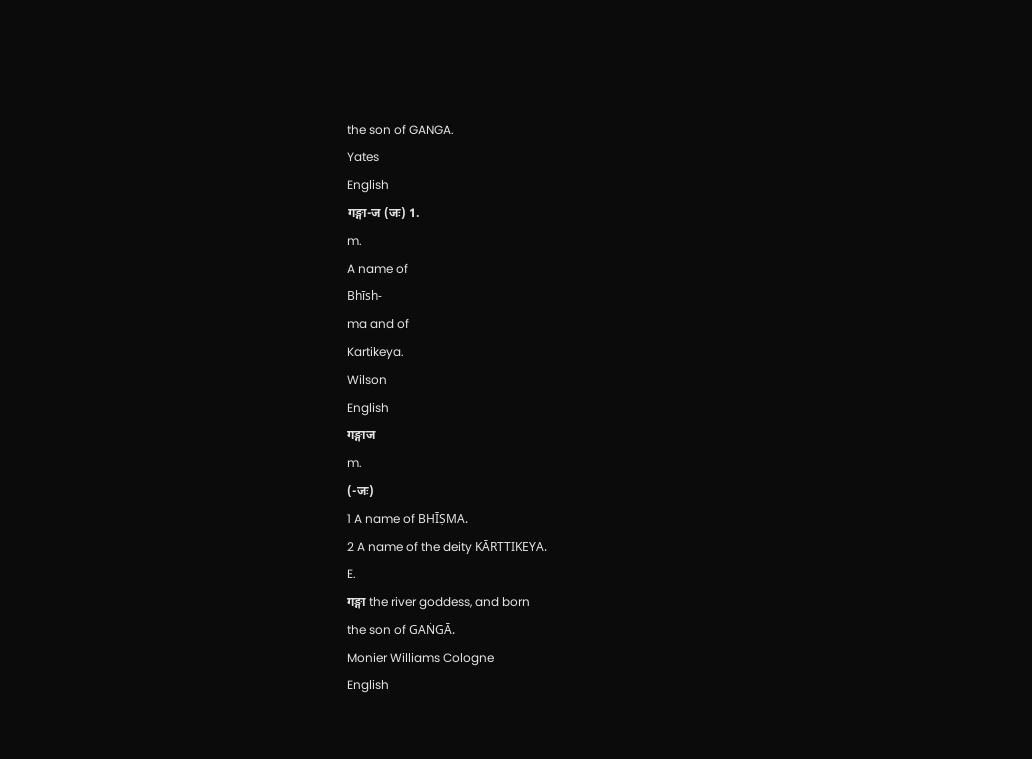the son of GANGA.
Yates
English
गङ्गा-ज (जः) 1.
m.
A name of
Bhīsh-
ma and of
Kartikeya.
Wilson
English
गङ्गाज
m.
(-जः)
1 A name of BHĪṢMA.
2 A name of the deity KĀRTTIKEYA.
E.
गङ्गा the river goddess, and born
the son of GAṄGĀ.
Monier Williams Cologne
English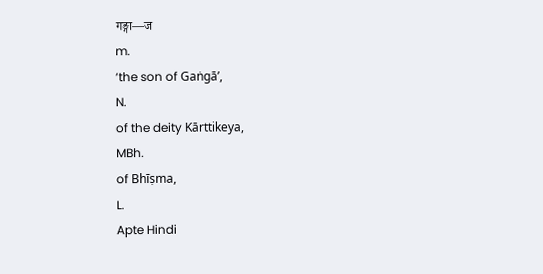गङ्गा—ज
m.
‘the son of Gaṅgā’,
N.
of the deity Kārttikeya,
MBh.
of Bhīṣma,
L.
Apte Hindi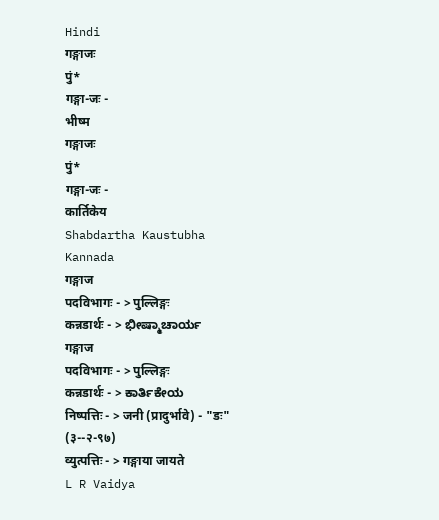Hindi
गङ्गाजः
पुं*
गङ्गा-जः -
भीष्म
गङ्गाजः
पुं*
गङ्गा-जः -
कार्तिकेय
Shabdartha Kaustubha
Kannada
गङ्गाज
पदविभागः - > पुल्लिङ्गः
कन्नडार्थः - > ಭೀಷ್ಮಾಚಾರ್ಯ
गङ्गाज
पदविभागः - > पुल्लिङ्गः
कन्नडार्थः - > ಕಾರ್ತಿಕೇಯ
निष्पत्तिः - > जनी (प्रादुर्भावे) - "डः" (३--२-९७)
व्युत्पत्तिः - > गङ्गाया जायते
L R Vaidya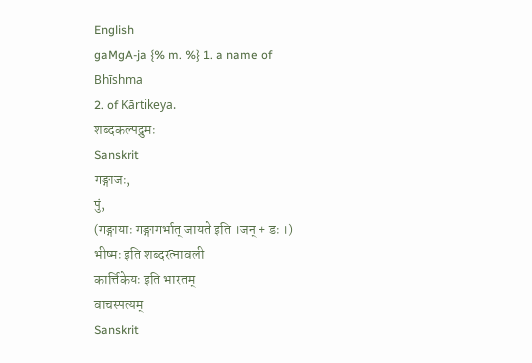English
gaMgA-ja {% m. %} 1. a name of Bhīshma
2. of Kārtikeya.
शब्दकल्पद्रुमः
Sanskrit
गङ्गाजः,
पुं,
(गङ्गायाः गङ्गागर्भात् जायते इति ।जन् + डः ।) भीष्मः इति शब्दरत्नावली
कार्त्तिकेयः इति भारतम्
वाचस्पत्यम्
Sanskrit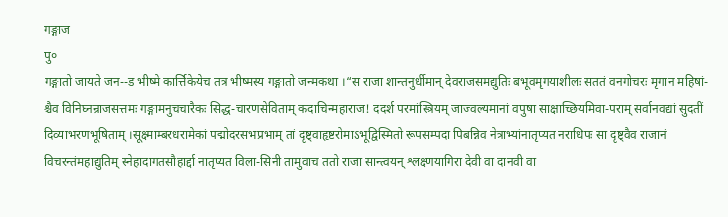गङ्गाज
पु०
गङ्गातो जायते जन--ड भीष्मे कार्त्तिकेयेच तत्र भीष्मस्य गङ्गातो जन्मकथा ।“स राजा शान्तनुर्धीमान् देवराजसमद्युतिः बभूवमृगयाशीलः सततं वनगोचरः मृगान महिषां-श्चैव विनिघ्नन्राजसत्तमः गङ्गामनुचचारैकः सिद्ध-चारणसेविताम् कदाचिन्महाराज! ददर्श परमांस्त्रियम् जाज्वल्यमानां वपुषा साक्षाच्छियमिवा-पराम् सर्वानवद्यां सुदतीं दिव्याभरणभूषिताम् ।सूक्ष्माम्बरधरामेकां पद्मोदरसभप्रभाम् तां दृष्ट्वाहृष्टरोमाऽभूद्विस्मितो रूपसम्पदा पिबन्निव नेत्राभ्यांनातृप्यत नराधिपः सा दृष्ट्वैव राजानं विचरन्तंमहाद्युतिम् स्नेहादागतसौहार्द्दा नातृप्यत विला-सिनी तामुवाच ततो राजा सान्त्वयन् श्लक्ष्णयागिरा देवी वा दानवी वा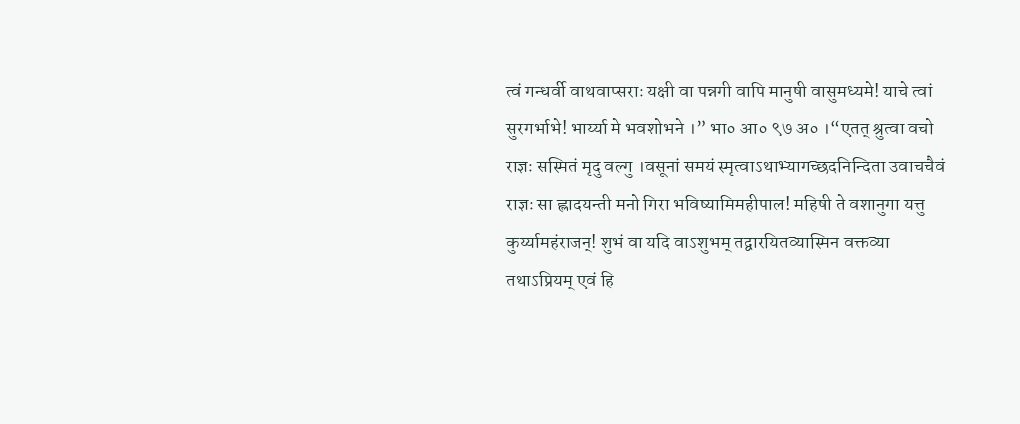त्वं गन्धर्वी वाथवाप्सराः यक्षी वा पन्नगी वापि मानुषी वासुमध्यमे! याचे त्वां सुरगर्भाभे! भार्य्या मे भवशोभने ।” भा० आ० ९७ अ० ।“एतत् श्रुत्वा वचो राज्ञः सस्मितं मृदु वल्गु ।वसूनां समयं स्मृत्वाऽथाभ्यागच्छदनिन्दिता उवाचचैवं राज्ञः सा ह्लादयन्ती मनो गिरा भविष्यामिमहीपाल! महिषी ते वशानुगा यत्तु कुर्य्यामहंराजन्! शुभं वा यदि वाऽशुभम् तद्वारयितव्यास्मिन वक्तव्या तथाऽप्रियम् एवं हि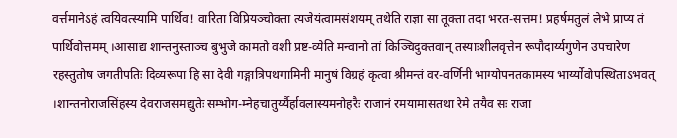वर्त्तमानेऽहं त्वयिवत्स्यामि पार्थिव! वारिता विप्रियञ्चोक्ता त्यजेयंत्वामसंशयम् तथेति राज्ञा सा तूक्ता तदा भरत-सत्तम! प्रहर्षमतुलं लेभे प्राप्य तं पार्थिवोत्तमम् ।आसाद्य शान्तनुस्ताञ्च बुभुजे कामतो वशी प्रष्ट-व्येति मन्वानो तां किञ्चिदुक्तवान् तस्याःशीलवृत्तेन रूपौदार्य्यगुणेन उपचारेण रहस्तुतोष जगतीपतिः दिव्यरूपा हि सा देवी गङ्गात्रिपथगामिनी मानुषं विग्रहं कृत्वा श्रीमन्तं वर-वर्णिनी भाग्योपनतकामस्य भार्य्योवोपस्थिताऽभवत् ।शान्तनोराजसिंहस्य देवराजसमद्युतेः सम्भोग-म्नेहचातुर्य्यैर्हावलास्यमनोहरैः राजानं रमयामासतथा रेमे तयैव सः राजा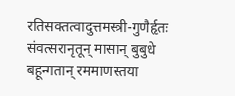रतिसक्तत्वादुत्तमस्त्री-गुणैर्हृतः संवत्सरानृतून् मासान् बुबुधे बहून्गतान् रममाणस्तया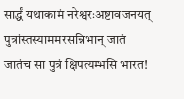सार्द्धं यथाकामं नरेश्वरःअष्टावजनयत् पुत्रांस्तस्याममरसन्निभान् जातं जातंच सा पुत्रं क्षिपत्यम्भसि भारत!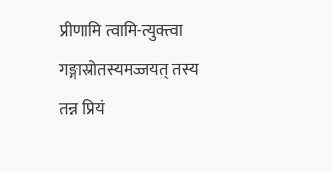प्रीणामि त्वामि-त्युक्त्वा गङ्गास्रोतस्यमज्जयत् तस्य तन्न प्रियं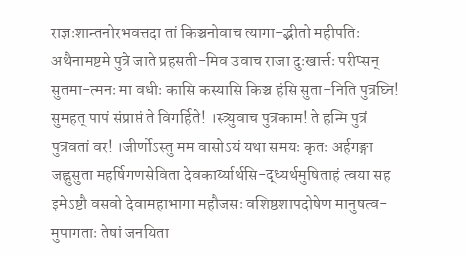राज्ञःशान्तनोरभवत्तदा तां किञ्चनोवाच त्यागा-द्भीतो महीपतिः अथैनामष्टमे पुत्रे जाते प्रहसती-मिव उवाच राजा दुःखार्त्तः परीप्सन् सुतमा-त्मनः मा वधीः कासि कस्यासि किञ्च हंसि सुता-निति पुत्रघ्नि! सुमहत् पापं संप्राप्तं ते विगर्हिते! ।स्त्र्युवाच पुत्रकाम! ते हन्मि पुत्रं पुत्रवतां वर! ।जीर्णोऽस्तु मम वासोऽयं यथा समयः कृतः अर्हगङ्गा जह्नुसुता महर्षिगणसेविता देवकार्य्यार्थसि-द्ध्यर्थमुषिताहं त्वया सह इमेऽष्टौ वसवो देवामहाभागा महौजसः वशिष्ठशापदोषेण मानुषत्व-मुपागताः तेषां जनयिता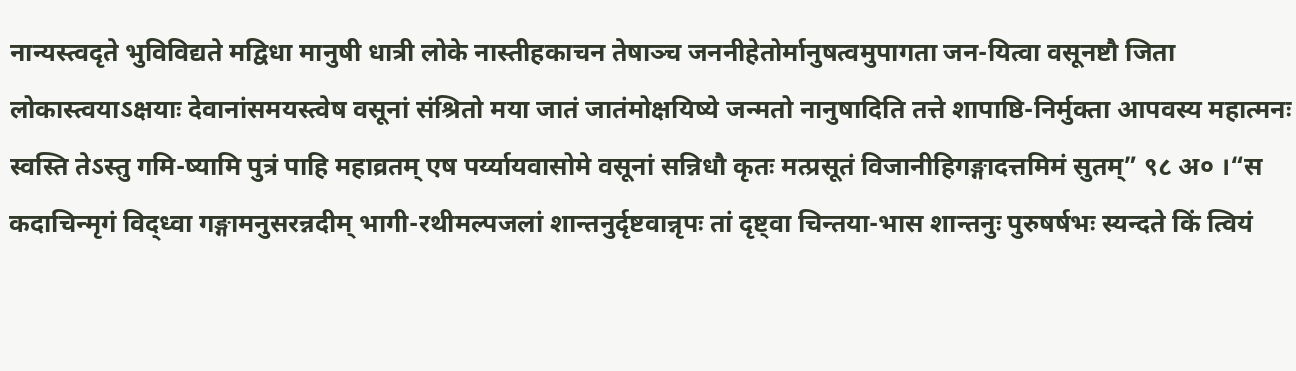नान्यस्त्वदृते भुविविद्यते मद्विधा मानुषी धात्री लोके नास्तीहकाचन तेषाञ्च जननीहेतोर्मानुषत्वमुपागता जन-यित्वा वसूनष्टौ जिता लोकास्त्वयाऽक्षयाः देवानांसमयस्त्वेष वसूनां संश्रितो मया जातं जातंमोक्षयिष्ये जन्मतो नानुषादिति तत्ते शापाष्ठि-निर्मुक्ता आपवस्य महात्मनः स्वस्ति तेऽस्तु गमि-ष्यामि पुत्रं पाहि महाव्रतम् एष पर्य्यायवासोमे वसूनां सन्निधौ कृतः मत्प्रसूतं विजानीहिगङ्गादत्तमिमं सुतम्” ९८ अ० ।“स कदाचिन्मृगं विद्ध्वा गङ्गामनुसरन्नदीम् भागी-रथीमल्पजलां शान्तनुर्दृष्टवान्नृपः तां दृष्ट्वा चिन्तया-भास शान्तनुः पुरुषर्षभः स्यन्दते किं त्वियं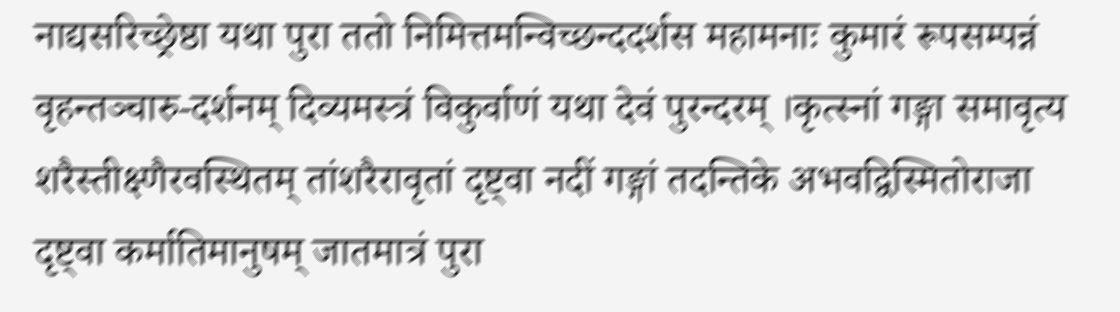नाद्यसरिच्छ्रेष्ठा यथा पुरा ततो निमित्तमन्विच्छन्ददर्शस महामनाः कुमारं रूपसम्पन्नं वृहन्तञ्चारु-दर्शनम् दिव्यमस्त्रं विकुर्वाणं यथा देवं पुरन्दरम् ।कृत्स्नां गङ्गा समावृत्य शरैस्तीक्ष्णैरवस्थितम् तांशरैरावृतां दृष्ट्वा नदीं गङ्गां तदन्तिके अभवद्विस्मितोराजा दृष्ट्वा कर्मातिमानुषम् जातमात्रं पुरा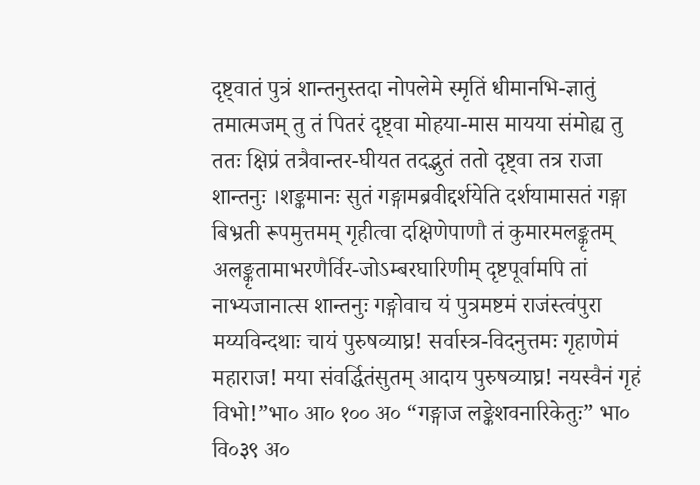दृष्ट्वातं पुत्रं शान्तनुस्तदा नोपलेमे स्मृतिं धीमानभि-ज्ञातुं तमात्मजम् तु तं पितरं दृष्ट्वा मोहया-मास मायया संमोह्य तु ततः क्षिप्रं तत्रैवान्तर-घीयत तदद्भुतं ततो दृष्ट्वा तत्र राजा शान्तनुः ।शङ्कमानः सुतं गङ्गामब्रवीद्दर्शयेति दर्शयामासतं गङ्गा बिभ्रती रूपमुत्तमम् गृहीत्वा दक्षिणेपाणौ तं कुमारमलङ्कृतम् अलङ्कृतामाभरणैर्विर-जोऽम्बरघारिणीम् दृष्टपूर्वामपि तां नाभ्यजानात्स शान्तनुः गङ्गोवाच यं पुत्रमष्टमं राजंस्त्वंपुरा मय्यविन्दथाः चायं पुरुषव्याघ्र! सर्वास्त्र-विदनुत्तमः गृहाणेमं महाराज! मया संवर्द्धितंसुतम् आदाय पुरुषव्याघ्र! नयस्वैनं गृहं विभो!”भा० आ० १०० अ० “गङ्गाज लङ्केशवनारिकेतुः” भा० वि०३९ अ०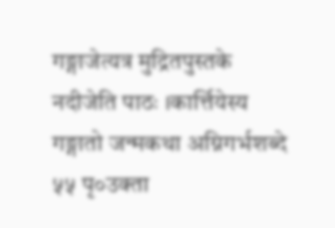गङ्गाजेत्यत्र मुद्रितपुस्तके नदीजेति पाठः ।कार्त्तियेस्य गङ्गातो जन्मकथा अग्निगर्भशब्दे ५५ पृ०उक्ता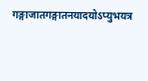गङ्गाजातगङ्गातनयादयोऽप्युभयत्र